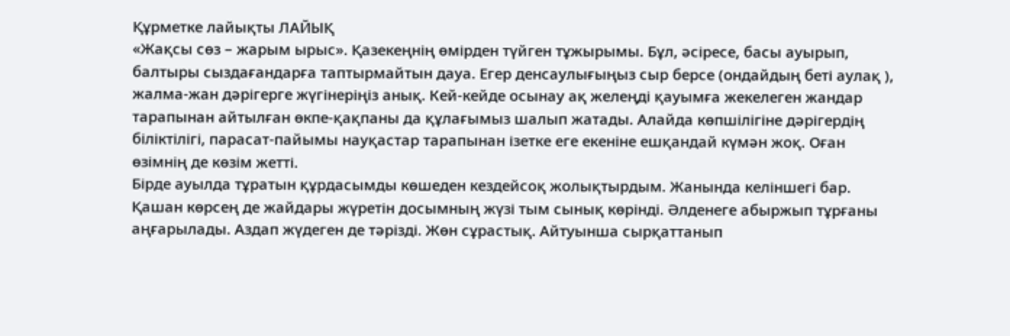Құрметке лайықты ЛАЙЫҚ
«Жақсы сөз – жарым ырыс». Қазекеңнің өмірден түйген тұжырымы. Бұл, әсіресе, басы ауырып, балтыры сыздағандарға таптырмайтын дауа. Егер денсаулығыңыз сыр берсе (ондайдың беті аулақ ), жалма-жан дәрігерге жүгінеріңіз анық. Кей-кейде осынау ақ желеңді қауымға жекелеген жандар тарапынан айтылған өкпе-қақпаны да құлағымыз шалып жатады. Алайда көпшілігіне дәрігердің біліктілігі, парасат-пайымы науқастар тарапынан ізетке еге екеніне ешқандай күмән жоқ. Оған өзімнің де көзім жетті.
Бірде ауылда тұратын құрдасымды көшеден кездейсоқ жолықтырдым. Жанында келіншегі бар. Қашан көрсең де жайдары жүретін досымның жүзі тым сынық көрінді. Әлденеге абыржып тұрғаны аңғарылады. Аздап жүдеген де тәрізді. Жөн сұрастық. Айтуынша сырқаттанып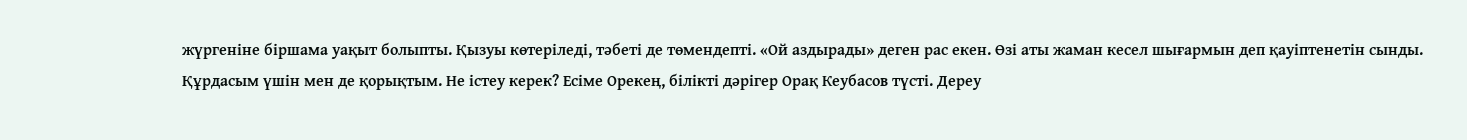жүргеніне біршама уақыт болыпты. Қызуы көтеріледі, тәбеті де төмендепті. «Ой аздырады» деген рас екен. Өзі аты жаман кесел шығармын деп қауіптенетін сынды. Құрдасым үшін мен де қорықтым. Не істеу керек? Есіме Орекең, білікті дәрігер Орақ Кеубасов түсті. Дереу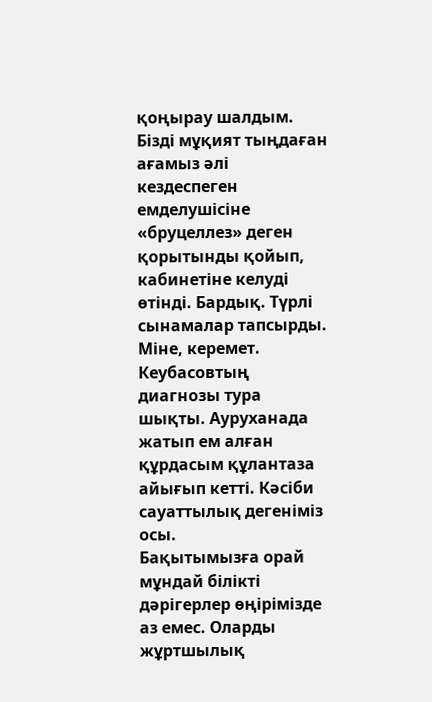қоңырау шалдым. Бізді мұқият тыңдаған ағамыз әлі кездеспеген емделушісіне «бруцеллез» деген қорытынды қойып, кабинетіне келуді өтінді. Бардық. Түрлі сынамалар тапсырды. Міне, керемет. Кеубасовтың диагнозы тура шықты. Ауруханада жатып ем алған құрдасым құлантаза айығып кетті. Кәсіби сауаттылық дегеніміз осы.
Бақытымызға орай мұндай білікті дәрігерлер өңірімізде аз емес. Оларды жұртшылық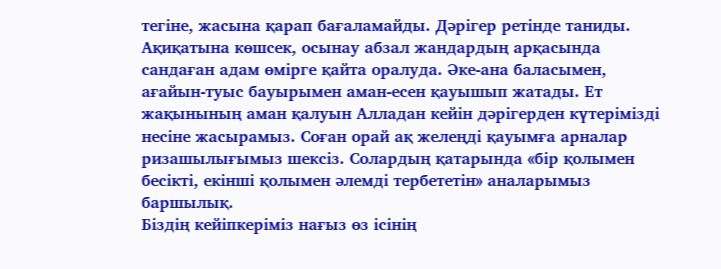тегіне, жасына қарап бағаламайды. Дәрігер ретінде таниды. Ақиқатына көшсек, осынау абзал жандардың арқасында сандаған адам өмірге қайта оралуда. Әке-ана баласымен, ағайын-туыс бауырымен аман-есен қауышып жатады. Ет жақынының аман қалуын Алладан кейін дәрігерден күтерімізді несіне жасырамыз. Соған орай ақ желеңді қауымға арналар ризашылығымыз шексіз. Солардың қатарында «бір қолымен бесікті, екінші қолымен әлемді тербететін» аналарымыз баршылық.
Біздің кейіпкеріміз нағыз өз ісінің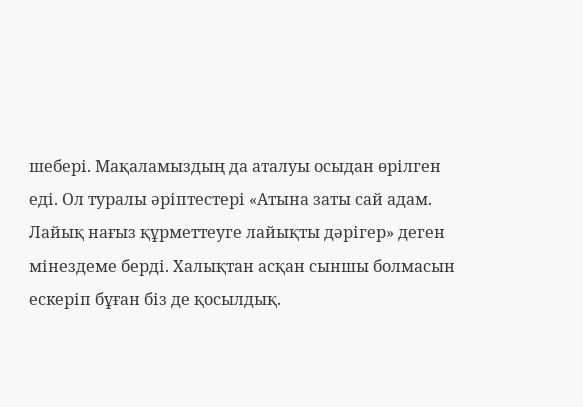шебері. Мақаламыздың да аталуы осыдан өрілген еді. Ол туралы әріптестері «Атына заты сай адам. Лайық нағыз құрметтеуге лайықты дәрігер» деген мінездеме берді. Халықтан асқан сыншы болмасын ескеріп бұған біз де қосылдық.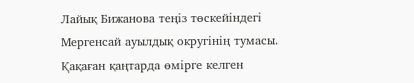Лайық Бижанова теңіз төскейіндегі Мергенсай ауылдық округінің тумасы. Қақаған қаңтарда өмірге келген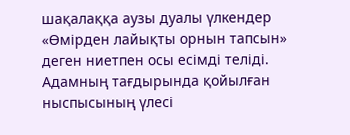шақалаққа аузы дуалы үлкендер «Өмірден лайықты орнын тапсын» деген ниетпен осы есімді теліді. Адамның тағдырында қойылған ныспысының үлесі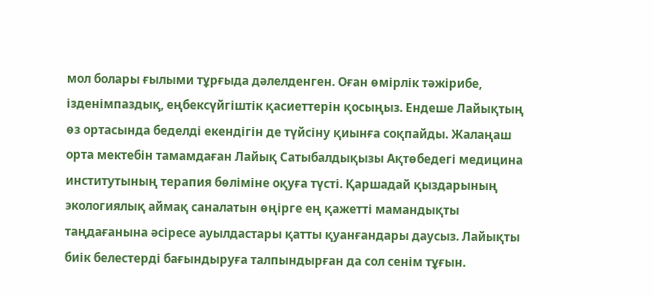мол болары ғылыми тұрғыда дәлелденген. Оған өмірлік тәжірибе, ізденімпаздық, еңбексүйгіштік қасиеттерін қосыңыз. Ендеше Лайықтың өз ортасында беделді екендігін де түйсіну қиынға соқпайды. Жалаңаш орта мектебін тамамдаған Лайық Сатыбалдықызы Ақтөбедегі медицина институтының терапия бөліміне оқуға түсті. Қаршадай қыздарының экологиялық аймақ саналатын өңірге ең қажетті мамандықты таңдағанына әсіресе ауылдастары қатты қуанғандары даусыз. Лайықты биік белестерді бағындыруға талпындырған да сол сенім тұғын.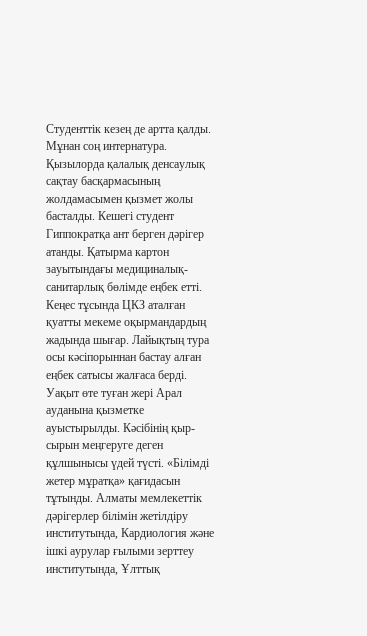Студенттік кезең де артта қалды. Мұнан соң интернатура. Қызылорда қалалық денсаулық сақтау басқармасының жолдамасымен қызмет жолы басталды. Кешегі студент Гиппократқа ант берген дәрігер атанды. Қатырма картон зауытындағы медициналық-санитарлық бөлімде еңбек етті. Кеңес тұсында ЦКЗ аталған қуатты мекеме оқырмандардың жадында шығар. Лайықтың тура осы кәсіпорыннан бастау алған еңбек сатысы жалғаса берді.
Уақыт өте туған жері Арал ауданына қызметке ауыстырылды. Кәсібінің қыр-сырын меңгеруге деген құлшынысы үдей түсті. «Білімді жетер мұратқа» қағидасын тұтынды. Алматы мемлекеттік дәрігерлер білімін жетілдіру институтында, Кардиология және ішкі аурулар ғылыми зерттеу институтында, Ұлттық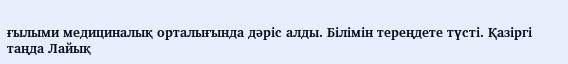ғылыми медициналық орталығында дәріс алды. Білімін тереңдете түсті. Қазіргі таңда Лайық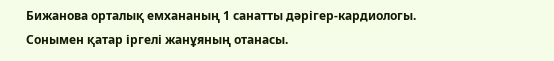Бижанова орталық емхананың 1 санатты дәрігер-кардиологы. Сонымен қатар іргелі жанұяның отанасы.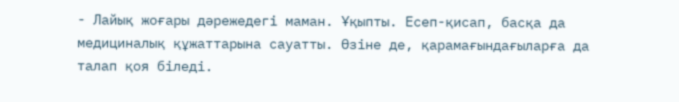- Лайық жоғары дәрежедегі маман. Ұқыпты. Есеп-қисап, басқа да медициналық құжаттарына сауатты. Өзіне де, қарамағындағыларға да талап қоя біледі.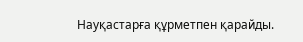Науқастарға құрметпен қарайды.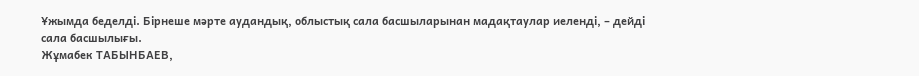Ұжымда беделді. Бірнеше мәрте аудандық, облыстық сала басшыларынан мадақтаулар иеленді, – дейді сала басшылығы.
Жұмабек ТАБЫНБАЕВ,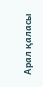Арал қаласы